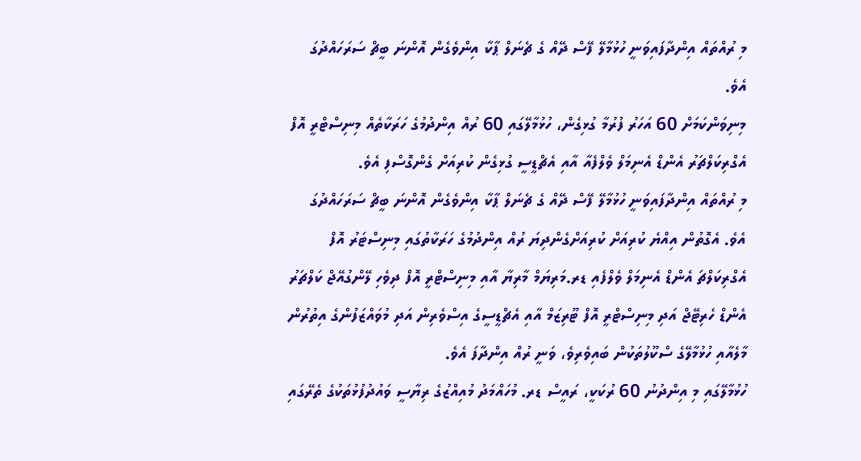މި ރުއްތައް އިންދާފައިވަނީ ހުޅުމާލޭ ފޭސް ދޭއް ގެ ޗެނަލް ޕާކާ އިންވެގެން އޮންނަ ބީޗް ސަރަހައްދުގަ އެވެ.
މިނިވަންކަމަށް 60 އަހަރު ފުރުމާ ގުޅިގެން، ހުޅުމާލޭގައި 60 ރުއް އިންދުމުގެ ހަރަކާތެއް މިނިސްޓްރީ އޮފް އެގްރިކަލްޗަރު އެންޑް އެނިމަލް ވެލްފެއާ އާއި އެޗްޑީސީ ގުޅިގެން ކުރިއަށް ގެންގޮސްފި އެވެ.
މި ރުއްތައް އިންދާފައިވަނީ ހުޅުމާލޭ ފޭސް ދޭއް ގެ ޗެނަލް ޕާކާ އިންވެގެން އޮންނަ ބީޗް ސަރަހައްދުގަ އެވެ. އެގޮތުން އިއްޔެ ކުރިއަށް ކުރިއަށްގެންދިޔަ ރުއް އިންދުމުގެ ހަރަކާތުގައި މިނިސްޓަރު އޮފް އެގްރިކަލްޗަ އެންޑް އެނިމަލް ވެލްފެއި ޑރ.މަރިޔަމް މާރިޔާ އާއި މިނިސްޓްރީ އޮފް ދިވެހި ލޭންގުއޭޖް ކަލްޗަރު އެންޑް ހެރިޓޭޖް އަދި މިނިސްޓްރީ އޮފް ޓޫރިޒަމް އާއި އެޗްޑީސީގެ އިސްވެރިން އަދި މުވައްޒަފުންގެ އިތުރުން މާލެއާއި ހުޅުމާލޭގެ ސްކޫލުތަކުން ބައިވެރިވެ، ވަނީ ރުއް އިންދާފަ އެވެ.
ހުޅުމާލޭގައި މި އިންދުނު 60 ރުކަކީ، ރައީސް ޑރ. މުހައްމަދު މުއިއްޒުގެ ރިޔާސީ ވައުދުފުޅުތަކުގެ ތެރޭގައި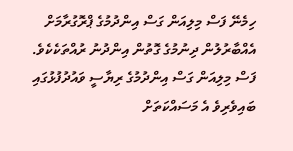ހިމެނޭ ފަސް މިލިއަން ގަސް އިންދުމުގެ ޕްރޮގުރާމަށް އެއްބާރުލުން ދިނުމުގެ ގޮތުން އިންދުނު ރުއްތަކެކެވެ.
ފަސް މިލިއަން ގަސް އިންދުމުގެ ރިޔާސީ ވައުދުފުޅުގައި ބައިވެރިވެ އެ މަސައްކަތަށް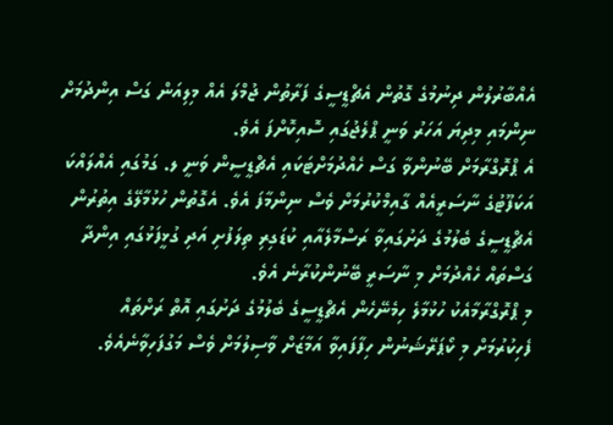އެއްބާރުލުން ދިނުމުގެ ގޮތުން އެޗްޑީސީގެ ފަރާތުން ޖުމްލަ އެއް މިލިއަން ގަސް އިންދުމަށް ނިންމައި މިދިޔަ އަހަރު ވަނީ ޕްލެޖުގައި ސޮއިކޮށްފަ އެވެ.
އެ ޕްރޮގްރާމަށް ބޭނުންވާ ގަސް ހެއްދުމަށްޓަކައި އެޗްޑީސީން ވަނީ ލ. ގަމުގައި އެއްލައްކަ އަކަފޫޓުގެ ނާސަރީއެއް ގާއިމްކުރުމަށް ވެސް ނިންމާފަ އެވެ. އެގޮތުން ހުޅުމާލޭގެ އިތުރުން އެޗްޑީސީގެ ބެލުމުގެ ދަށުގައިވާ ރަސްމާލެއާއި ކުޑަގިރި ތިލަފުށި އަދި ގުޅީފަޅުގައި އިންދާ ގަސްތައް ހެއްދުމަށް މި ނާސަރީ ބޭނުންކުރާނެ އެވެ.
މި ޕްރޮގްރާމާއެކު ހުޅުމާލެ ހިމެނޭހެން އެޗްޑީސީގެ ބެލުމުގެ ދަށުގައި އޮތް ރަށްތައް ފެހިކުރުމަށް މި ކޯޕަރޭޝަނުން ހިފާފައިވާ އަމާޒަށް ވާސިލުމަށް ވެސް މަގުފަހިވާނެއެވެ.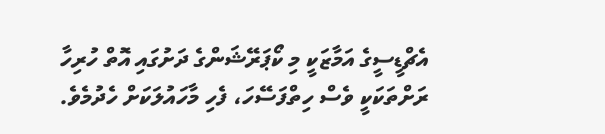އެޗްޑީސީގެ އަމާޒަކީ މި ކޯޕަރޭޝަންގެ ދަށުގައި އޮތް ހުރިހާ ރަށްތަކަކީ ވެސް ހިތްފަސޭހަ، ފެހި މާހައުލަކަށް ހެދުމެވެ.